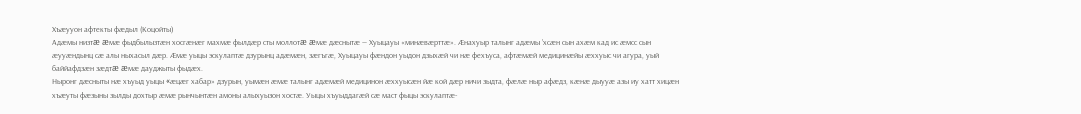Хъæууон афтекты фæдыл (Коцойты)
Адæмы низтæ æмæ фыдбылызтæн хосгæнæг махмæ фылдæр сты моллотæ æмæ дæснытæ — Хуыцауы «минæвæрттæ». Æнахуыр талынг адæмы ’хсæн сын ахæм кад ис æмсс сын æууæндынц сæ алы ныхасыл дæр. Æмæ уыцы эскулаптæ дзурынц адæмæн, зæгъгæ, Хуыцауы фæндон уыдон дзыхæй чи нæ фехъуса, афтæмæй медицинæйы æххуыс чи агура, уый баййафдзæн зæдтæ æмæ дауджыты фыдæх.
Ныронг дæсныты нæ хъуыд уыцы «æцæг хабар» дзурын, уымæн æмæ талынг адæмæй медицинон æххуысæн йæ кой дæр ничи зыдта, фæлæ ныр афæдз, кæнæ дыууæ азы иу хатт хицæн хъæуты фæзыны зылды дохтыр æмæ рынчынтæн амоны алыхуызон хостæ. Уыцы хъуыддагæй сæ маст фыцы эскулаптæ-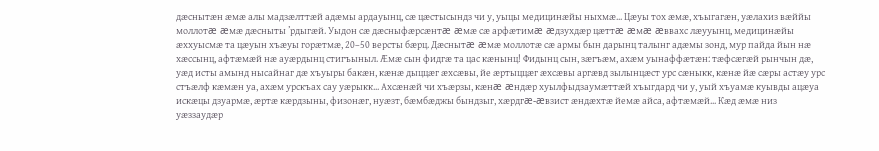дæснытæн æмæ алы мадзæлттæй адæмы ардауынц, сæ цæстысындз чи у, уыцы медицинæйы ныхмæ... Цæуы тох æмæ, хъыгагæн, уæлахиз вæййы моллотæ æмæ дæсныты ’рдыгæй. Уыдон сæ дæсныфæрсæнтæ æмæ сæ арфæтимæ æдзухдæр цæттæ æмæ æввахс лæууынц, медицинæйы æххуысмæ та цæуын хъæуы горæтмæ, 20–50 версты бæрц. Дæснытæ æмæ моллотæ сæ армы бын дарынц талынг адæмы зонд, мур пайда йын нæ хæссынц, афтæмæй нæ ауæрдынц стигъыныл. Æмæ сын фидгæ та цас кæнынц! Фидынц сын, зæгъæм, ахæм уынаффæтæн: тæфсæгæй рынчын дæ, уæд исты амынд нысайнаг дæ хъуыры бакæн, кæнæ дыццæг æхсæвы, йе æртыццæг æхсæвы аргæвд зылынцæст урс сæныкк, кæнæ йæ сæры астæу урс стъæлф кæмæн уа, ахæм урскъах сау уæрыкк... Ахсæнæй чи хъæрзы, кæнæ æндæр хуылфыдзаумæттæй хъыгдард чи у, уый хъуамæ куывды ацæуа искæцы дзуармæ, æртæ кæрдзыны, физонæг, нуæзт, бæмбæджы бындзыг, хæрдгæ-æвзист æндæхтæ йемæ айса, афтæмæй... Кæд æмæ низ уæззаудæр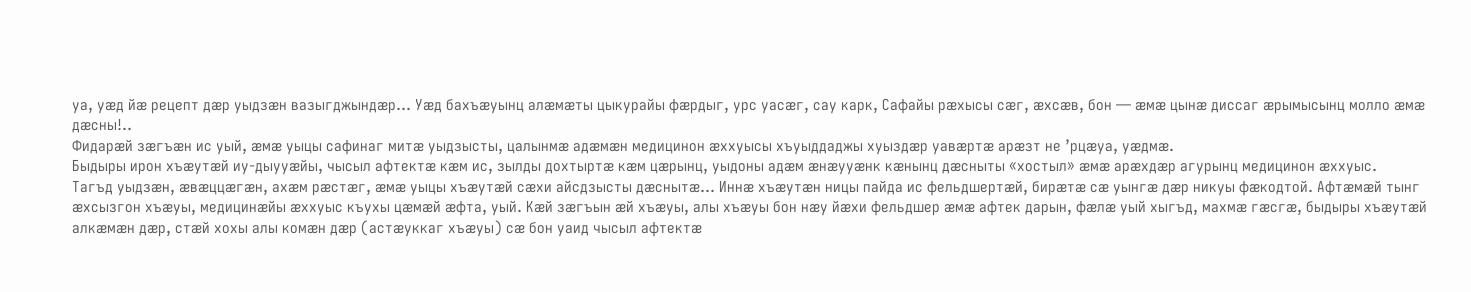уа, уæд йæ рецепт дæр уыдзæн вазыгджындæр... Уæд бахъæуынц алæмæты цыкурайы фæрдыг, урс уасæг, сау карк, Сафайы рæхысы сæг, æхсæв, бон — æмæ цынæ диссаг æрымысынц молло æмæ дæсны!..
Фидарæй зæгъæн ис уый, æмæ уыцы сафинаг митæ уыдзысты, цалынмæ адæмæн медицинон æххуысы хъуыддаджы хуыздæр уавæртæ арæзт не ’рцæуа, уæдмæ.
Быдыры ирон хъæутæй иу-дыууæйы, чысыл афтектæ кæм ис, зылды дохтыртæ кæм цæрынц, уыдоны адæм æнæууæнк кæнынц дæсныты «хостыл» æмæ арæхдæр агурынц медицинон æххуыс.
Тагъд уыдзæн, æвæццæгæн, ахæм рæстæг, æмæ уыцы хъæутæй сæхи айсдзысты дæснытæ... Иннæ хъæутæн ницы пайда ис фельдшертæй, бирæтæ сæ уынгæ дæр никуы фæкодтой. Афтæмæй тынг æхсызгон хъæуы, медицинæйы æххуыс къухы цæмæй æфта, уый. Кæй зæгъын æй хъæуы, алы хъæуы бон нæу йæхи фельдшер æмæ афтек дарын, фæлæ уый хыгъд, махмæ гæсгæ, быдыры хъæутæй алкæмæн дæр, стæй хохы алы комæн дæр (астæуккаг хъæуы) сæ бон уаид чысыл афтектæ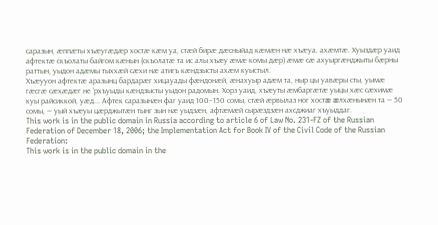саразын, æппæты хъæугæдæр хостæ кæм уа, стæй бирæ дæсныйад кæмæн нæ хъæуа, ахæмтæ. Хуыздæр уаид афтектæ скъолаты байгом кæнын (скъолатæ та ис алы хъæу æмæ комы дæр) æмæ сæ ахуыргæнджыты бæрны раттын, уыдон адæмы тыххæй сæхи нæ атигъ кæндзысты ахæм куыстыл.
Хъæууон афтектæ аразынц бардарæг хицауады фæндонæй, æнахуыр адæм та, ныр цы уавæры сты, уымæ гæсгæ сæхæдæг не ’рхъуыды кæндзысты уыдон радомын. Хорз уаид, хъæуты æмбаргæтæ уыцы хæс сæхимæ куы райсиккой, уæд... Афтек саразынæн фаг уаид 100–150 сомы, стæй æрвылаз ног хостæ æлхæнынæн та — 50 сомы, — уый хъæуы цæрджытæн тынг зын нæ уыдзæн, афтæмæй сырæздзæн ахсджиаг хъуыддаг.
This work is in the public domain in Russia according to article 6 of Law No. 231-FZ of the Russian Federation of December 18, 2006; the Implementation Act for Book IV of the Civil Code of the Russian Federation:
This work is in the public domain in the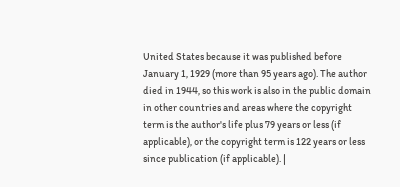United States because it was published before January 1, 1929 (more than 95 years ago). The author died in 1944, so this work is also in the public domain in other countries and areas where the copyright term is the author's life plus 79 years or less (if applicable), or the copyright term is 122 years or less since publication (if applicable). |